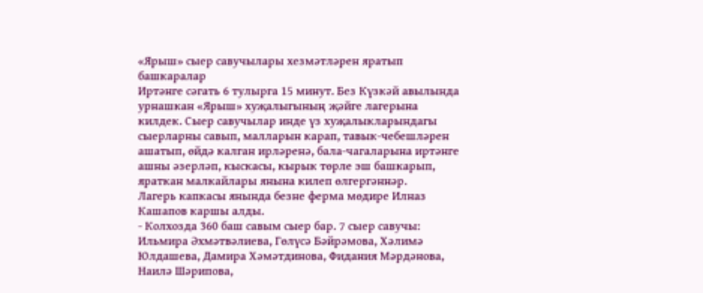«Ярыш» сыер савучылары хезмәтләрен яратып башкаралар
Иртәнге сәгать 6 тулырга 15 минут. Без Күзкәй авылында урнашкан «Ярыш» хуҗалыгының җәйге лагерына килдек. Сыер савучылар инде үз хуҗалыкларындагы сыерларны савып, малларын карап, тавык-чебешләрен ашатып, өйдә калган ирләренә, бала-чагаларына иртәнге ашны әзерләп, кыскасы, кырык төрле эш башкарып, яраткан малкайлары янына килеп өлгергәннәр.
Лагерь капкасы янында безне ферма мөдире Илназ Кашапов каршы алды.
- Колхозда 360 баш савым сыер бар. 7 сыер савучы: Ильмира Әхмәтвәлиева, Гөлүсә Бәйрәмова, Хәлимә Юлдашева, Дамира Хәмәтдинова, Фидания Мәрдәнова, Наилә Шәрипова,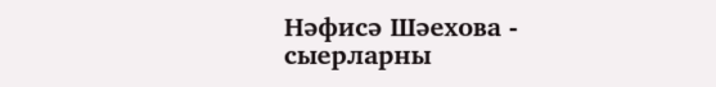Нәфисә Шәехова - сыерларны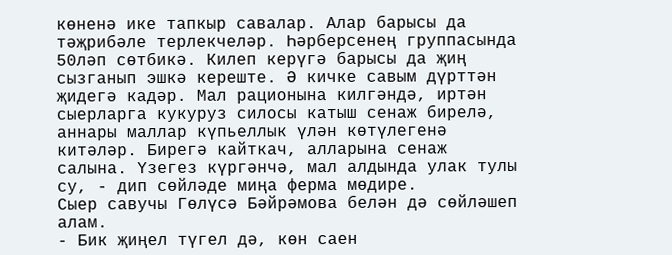көненә ике тапкыр савалар. Алар барысы да тәҗрибәле терлекчеләр. Һәрберсенең группасында 50ләп сөтбикә. Килеп керүгә барысы да җиң сызганып эшкә кереште. Ә кичке савым дүрттән җидегә кадәр. Мал рационына килгәндә, иртән сыерларга кукуруз силосы катыш сенаж бирелә, аннары маллар күпьеллык үлән көтүлегенә китәләр. Бирегә кайткач, алларына сенаж салына. Үзегез күргәнчә, мал алдында улак тулы су, - дип сөйләде миңа ферма мөдире.
Сыер савучы Гөлүсә Бәйрәмова белән дә сөйләшеп алам.
- Бик җиңел түгел дә, көн саен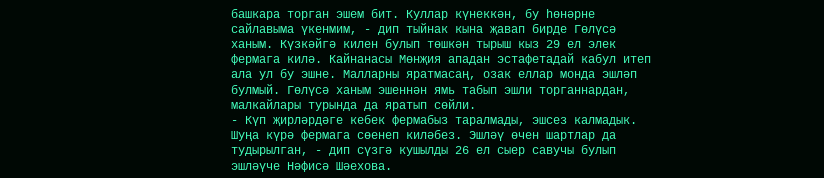башкара торган эшем бит. Куллар күнеккән, бу һөнәрне сайлавыма үкенмим, - дип тыйнак кына җавап бирде Гөлүсә ханым. Күзкәйгә килен булып төшкән тырыш кыз 29 ел элек фермага килә. Кайнанасы Мөнҗия ападан эстафетадай кабул итеп ала ул бу эшне. Малларны яратмасаң, озак еллар монда эшләп булмый. Гөлүсә ханым эшеннән ямь табып эшли торганнардан, малкайлары турында да яратып сөйли.
- Күп җирләрдәге кебек фермабыз таралмады, эшсез калмадык. Шуңа күрә фермага сөенеп киләбез. Эшләү өчен шартлар да тудырылган, - дип сүзгә кушылды 26 ел сыер савучы булып эшләүче Нәфисә Шәехова.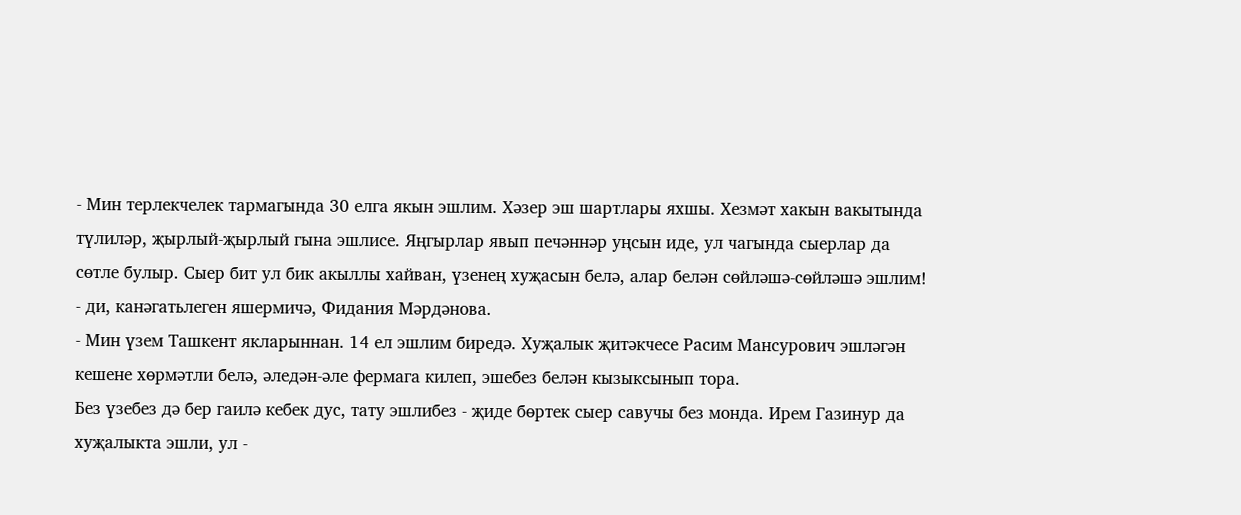- Мин терлекчелек тармагында 30 елга якын эшлим. Хәзер эш шартлары яхшы. Хезмәт хакын вакытында түлиләр, җырлый-җырлый гына эшлисе. Яңгырлар явып печәннәр уңсын иде, ул чагында сыерлар да сөтле булыр. Сыер бит ул бик акыллы хайван, үзенең хуҗасын белә, алар белән сөйләшә-сөйләшә эшлим! - ди, канәгатьлеген яшермичә, Фидания Мәрдәнова.
- Мин үзем Ташкент якларыннан. 14 ел эшлим биредә. Хуҗалык җитәкчесе Расим Мансурович эшләгән кешене хөрмәтли белә, әледән-әле фермага килеп, эшебез белән кызыксынып тора.
Без үзебез дә бер гаилә кебек дус, тату эшлибез - җиде бөртек сыер савучы без монда. Ирем Газинур да хуҗалыкта эшли, ул -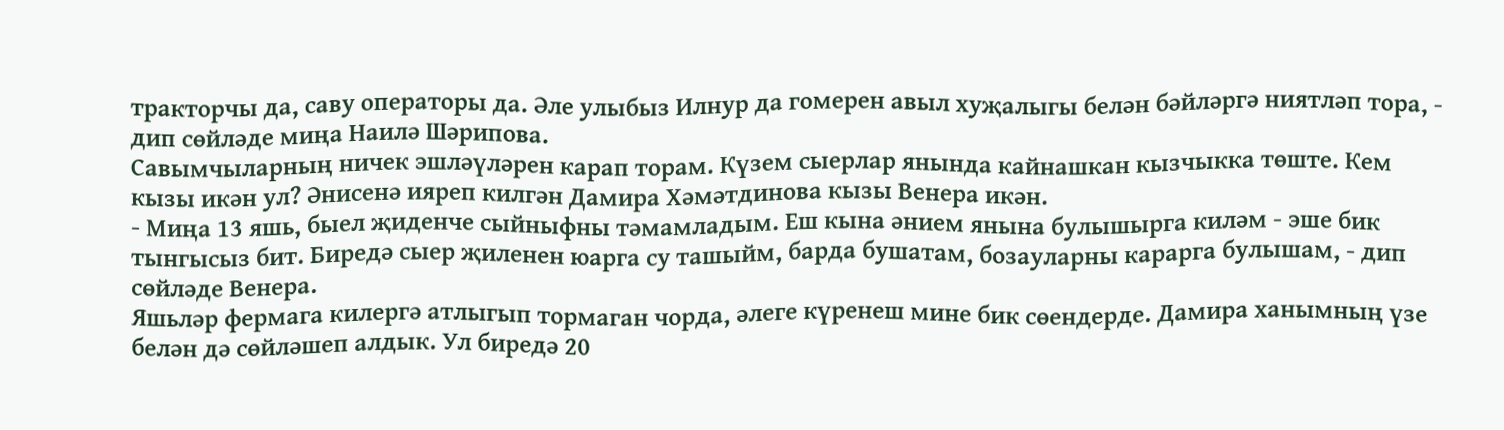тракторчы да, саву операторы да. Әле улыбыз Илнур да гомерен авыл хуҗалыгы белән бәйләргә ниятләп тора, - дип сөйләде миңа Наилә Шәрипова.
Савымчыларның ничек эшләүләрен карап торам. Күзем сыерлар янында кайнашкан кызчыкка төште. Кем кызы икән ул? Әнисенә ияреп килгән Дамира Хәмәтдинова кызы Венера икән.
- Миңа 13 яшь, быел җиденче сыйныфны тәмамладым. Еш кына әнием янына булышырга киләм - эше бик тынгысыз бит. Биредә сыер җиленен юарга су ташыйм, барда бушатам, бозауларны карарга булышам, - дип сөйләде Венера.
Яшьләр фермага килергә атлыгып тормаган чорда, әлеге күренеш мине бик сөендерде. Дамира ханымның үзе белән дә сөйләшеп алдык. Ул биредә 20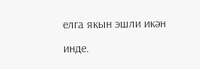елга якын эшли икән инде.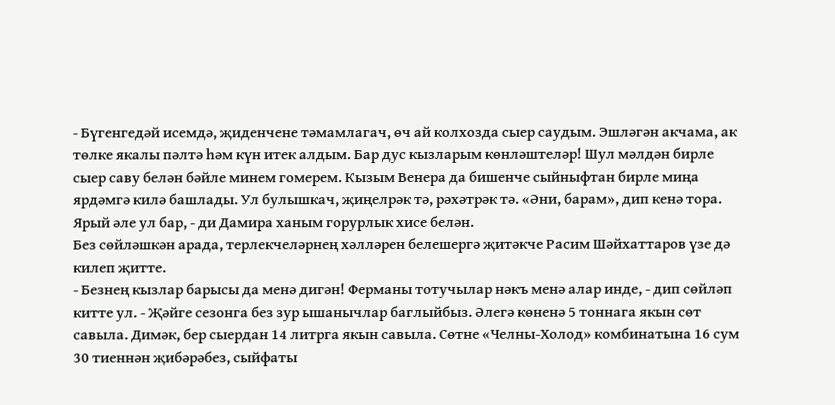- Бүгенгедәй исемдә, җиденчене тәмамлагач, өч ай колхозда сыер саудым. Эшләгән акчама, ак төлке якалы пәлтә һәм күн итек алдым. Бар дус кызларым көнләштеләр! Шул мәлдән бирле сыер саву белән бәйле минем гомерем. Кызым Венера да бишенче сыйныфтан бирле миңа ярдәмгә килә башлады. Ул булышкач, җиңелрәк тә, рәхәтрәк тә. «Әни, барам», дип кенә тора. Ярый әле ул бар, - ди Дамира ханым горурлык хисе белән.
Без сөйләшкән арада, терлекчеләрнең хәлләрен белешергә җитәкче Расим Шәйхаттаров үзе дә килеп җитте.
- Безнең кызлар барысы да менә дигән! Ферманы тотучылар нәкъ менә алар инде, - дип сөйләп китте ул. - Җәйге сезонга без зур ышанычлар баглыйбыз. Әлегә көненә 5 тоннага якын сөт савыла. Димәк, бер сыердан 14 литрга якын савыла. Сөтне «Челны-Холод» комбинатына 16 сум 30 тиеннән җибәрәбез, сыйфаты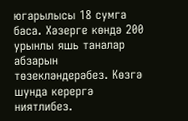югарылысы 18 сумга баса. Хәзерге көндә 200 урынлы яшь таналар абзарын төзекләндерәбез. Көзгә шунда керергә ниятлибез.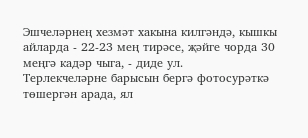Эшчеләрнең хезмәт хакына килгәндә, кышкы айларда - 22-23 мең тирәсе, җәйге чорда 30 меңгә кадәр чыга, - диде ул.
Терлекчеләрне барысын бергә фотосурәткә төшергән арада, ял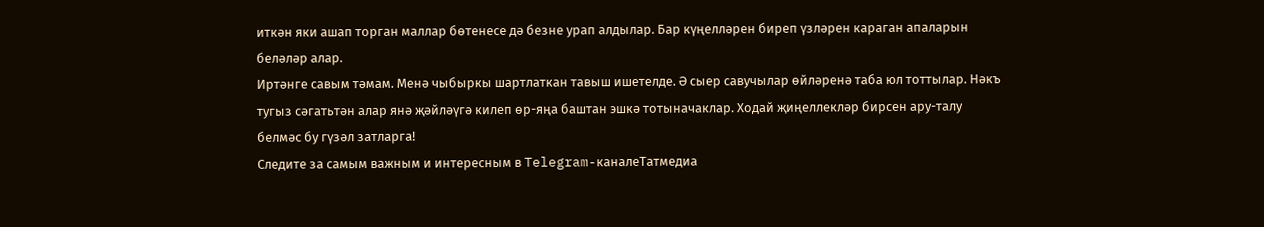иткән яки ашап торган маллар бөтенесе дә безне урап алдылар. Бар күңелләрен биреп үзләрен караган апаларын беләләр алар.
Иртәнге савым тәмам. Менә чыбыркы шартлаткан тавыш ишетелде. Ә сыер савучылар өйләренә таба юл тоттылар. Нәкъ тугыз сәгатьтән алар янә җәйләүгә килеп өр-яңа баштан эшкә тотыначаклар. Ходай җиңеллекләр бирсен ару-талу белмәс бу гүзәл затларга!
Следите за самым важным и интересным в Telegram-каналеТатмедиа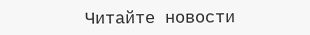Читайте новости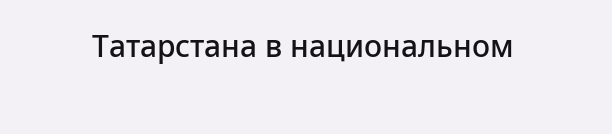Татарстана в национальном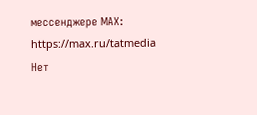мессенджере MАХ: https://max.ru/tatmedia
Нет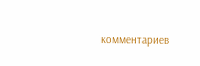комментариев